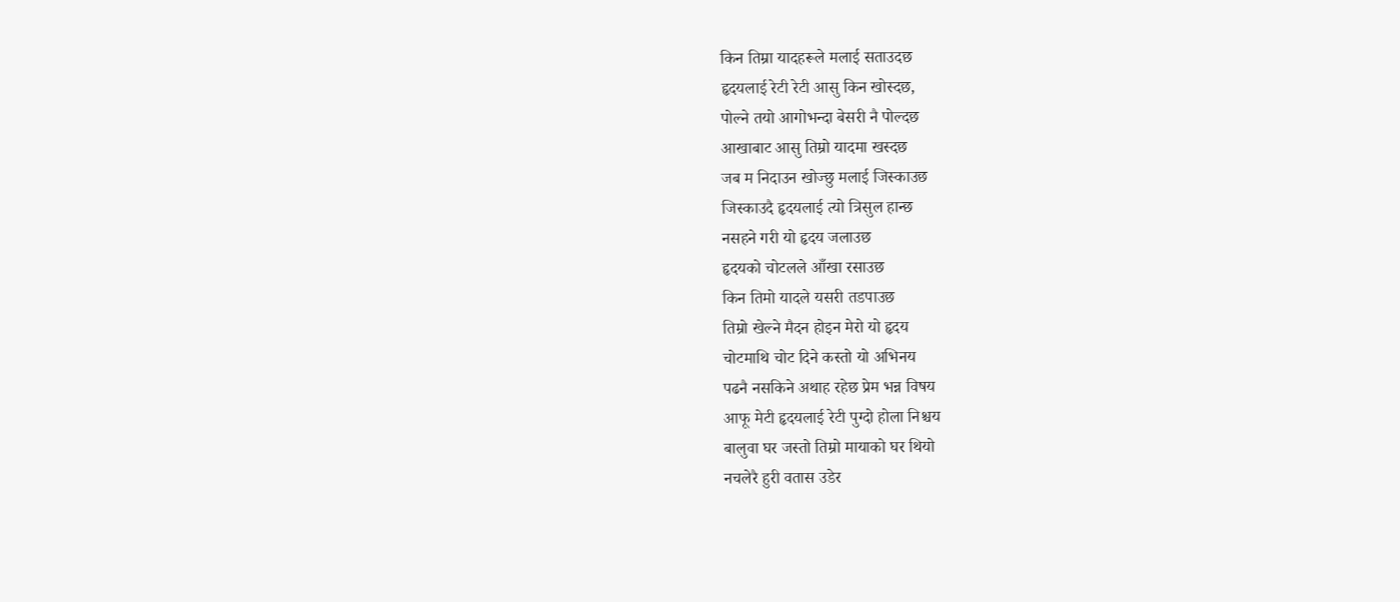किन तिम्रा यादहरूले मलाई सताउदछ
हृदयलाई रेटी रेटी आसु किन खोस्दछ,
पोल्ने तयो आगोभन्दा बेसरी नै पोल्दछ
आखाबाट आसु तिम्रो यादमा खस्दछ
जब म निदाउन खोज्छु मलाई जिस्काउछ
जिस्काउदै हृदयलाई त्यो त्रिसुल हान्छ
नसहने गरी यो हृदय जलाउछ
हृदयको चोटलले आँखा रसाउछ
किन तिमो यादले यसरी तडपाउछ
तिम्रो खेल्ने मैदन होइन मेरो यो हृदय
चोटमाथि चोट दिने कस्तो यो अभिनय
पढनै नसकिने अथाह रहेछ प्रेम भन्न विषय
आफू मेटी हृदयलाई रेटी पुग्दो होला निश्चय
बालुवा घर जस्तो तिम्रो मायाको घर थियो
नचलेरै हुरी वतास उडेर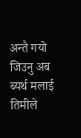अन्तै गयो
जिउनु अब ब्यर्थ मलाई तिमीले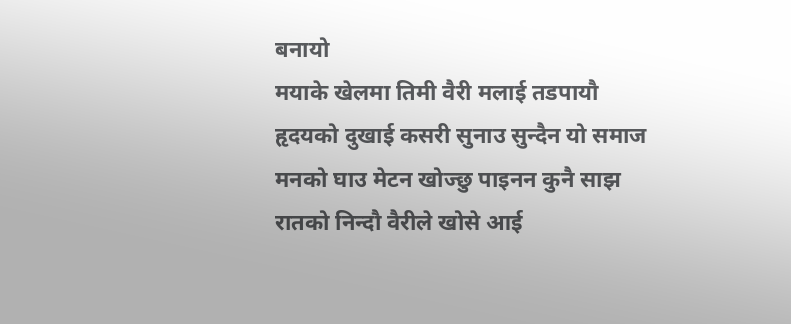बनायो
मयाके खेलमा तिमी वैरी मलाई तडपायौ
हृदयको दुखाई कसरी सुनाउ सुन्दैन यो समाज
मनको घाउ मेटन खोज्छु पाइनन कुनै साझ
रातको निन्दौ वैरीले खोसे आई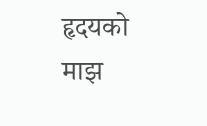हृदयको माझ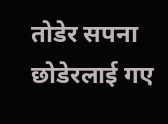तोडेर सपना छोडेरलाई गए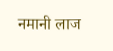नमानी लाज